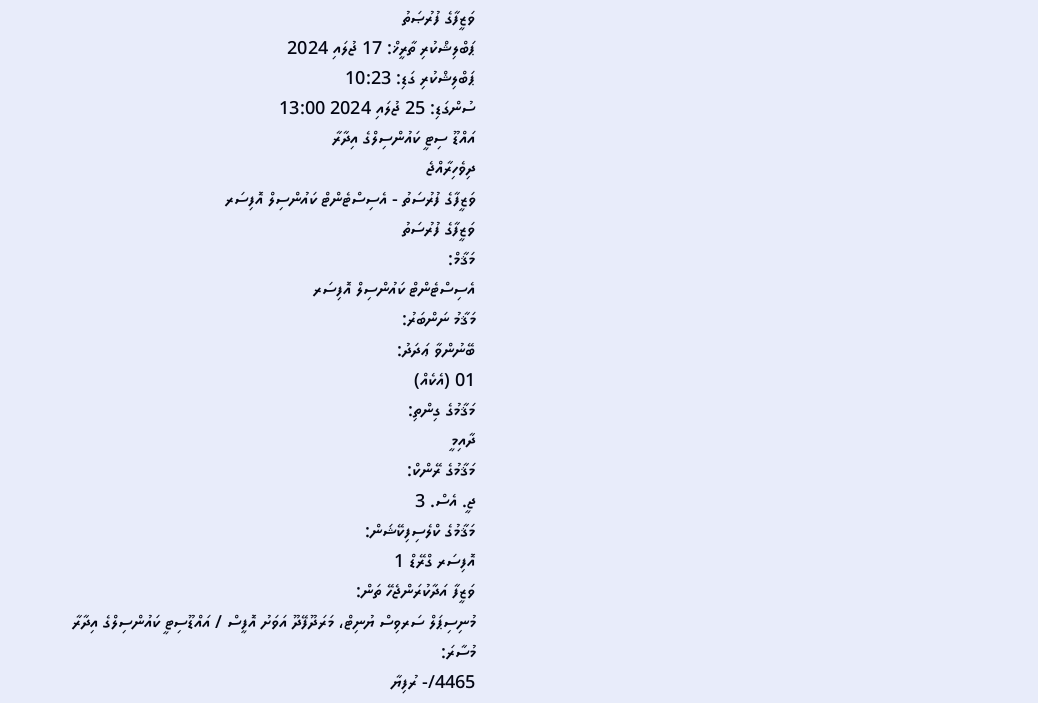ވަޒީފާގެ ފުރުޞަތު
ޕަބްލިޝްކުރި ތާރީޚް: 17 ޖުލައި 2024
ޕަބްލިޝްކުރި ގަޑި: 10:23
ސުންގަޑި: 25 ޖުލައި 2024 13:00
އައްޑޫ ސިޓީ ކައުންސިލްގެ އިދާރާ
ދިވެހިރާއްޖެ
ވަޒީފާގެ ފުރުސަތު - އެސިސްޓެންޓް ކައުންސިލް އޮފިސަރ
ވަޒީފާގެ ފުރުސަތު
މަޤާމް:
އެސިސްޓެންޓް ކައުންސިލް އޮފިސަރ
މަޤާމު ނަންބަރު:
ބޭނުންވާ ޢަދަދު:
01 (އެކެއް)
މަޤާމުގެ ގިންތި:
ދާއިމީ
މަޤާމުގެ ރޭންކް:
ޖީ. އެސް. 3
މަޤާމުގެ ކްލެސިފިކޭޝަން:
އޮފިސަރ ގްރޭޑް 1
ވަޒީފާ އަދާކުރަންޖެހޭ ތަން:
މުނިސިޕަލް ސަރވިސް ޔުނިޓް، މަރަދޫފޭދޫ އަވަށު އޮފީސް / އައްޑޫސިޓީ ކައުންސިލްގެ އިދާރާ
މުސާރަ:
4465/- ރުފިޔާ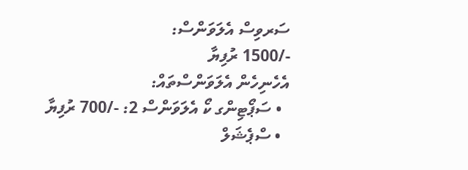ސަރވިސް އެލަވަންސް:
-/1500 ރުފިޔާ
އެހެނިހެން އެލަވަންސްތައް:
  • ސަޕޯޓިންގ ކޯ އެލަވަންސް 2: -/700 ރުފިޔާ
  • ސްޕެޝަލް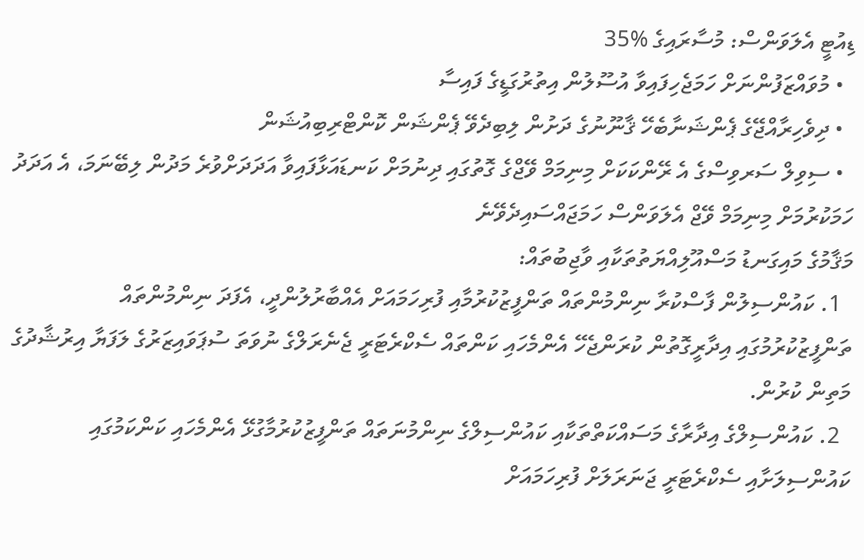ޑިއުޓީ އެލަވަންސް: މުސާރައިގެ %35
  • މުވައްޒަފުންނަށް ހަމަޖެހިފައިވާ އުސޫލުން އިތުރުގަޑީގެ ފައިސާ
  • ދިވެހިރާއްޖޭގެ ޕެންޝަނާބެހޭ ޤާނޫނުގެ ދަށުން ލިބިދެވޭ ޕެންޝަން ކޮންޓްރިބިއުޝަން
  • ސިވިލް ސަރވިސްގެ އެ ރޭންކަކަށް މިނިމަމް ވޭޖްގެ ގޮތުގައި ދިނުމަށް ކަނޑައަޅާފައިވާ އަދަދަށްވުރެ މަދުން ލިބޭނަމަ، އެ އަދަދު ހަމަކުރުމަށް މިނިމަމް ވޭޖް އެލަވަންސް ހަމަޖައްސައިދެވޭނެ
މަޤާމުގެ މައިގަނޑު މަސްއޫލިއްޔަތުތަކާއި ވާޖިބުތައް:
  1. ކައުންސިލުން ފާސްކުރާ ނިންމުންތައް ތަންފީޒުކުރުމާއި ފުރިހަމައަށް އެއްބާރުލުންދީ، އެފަދަ ނިންމުންތައް ތަންފީޒުކުރުމުގައި އިދާރީގޮތުން ކުރަންޖެހޭ އެންމެހައި ކަންތައް ސެކްރެޓަރީ ޖެނެރަލްގެ ނުވަތަ ސުޕަވައިޒަރުގެ ލަފަޔާ އިރުޝާދުގެ މަތިން ކުރުން.
  2. ކައުންސިލްގެ އިދާރާގެ މަސައްކަތްތަކާއި ކައުންސިލްގެ ނިންމުނަތައް ތަންފީޒުކުރުމާގުޅޭ އެންމެހައި ކަންކަމުގައި ކައުންސިލަށާއި ސެކްރެޓަރީ ޖަނަރަލަށް ފުރިހަމައަށް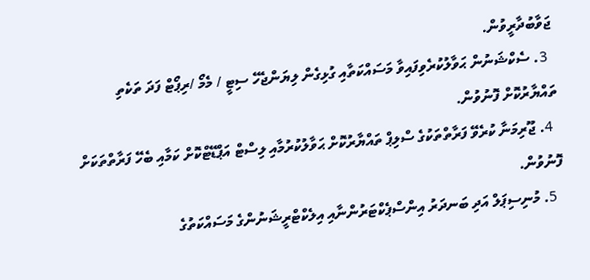ޖަވާބުދާރީވުން.
  3. ސެކްޝަނުން ޙަވާލުކުރެވިފައިވާ މަސައްކަތާއި ގުޅިގެން ލިޔަންޖެހޭ ސިޓީ / މެމޯ /ރިޕޯޓް ފަދަ ތަކެތި ތައްޔާރުކޮށް ފޮނުވުން.
  4. ޖޫރިމަނާ ކުރެވޭ ފަރާތްތަކުގެ ސްލިޕް ތައްޔާރުކޮށް ޙަވާލުކުރުމާއި ލިސްޓް އަޕްޑޭޓްކޮށް ކަމާއި ބެހޭ ފަރާތްތަކަށް ފޮނުވުން.
  5. މުނިސިޕަލް އަދި ބަނދަރު އިންސްޕެކްޓަރުންނާއި އިލެކްޓްރީޝަނުންގެ މަސައްކަތުގެ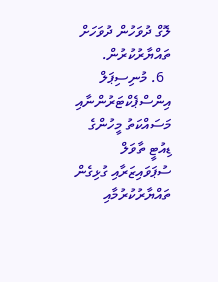ލޮގް ދުވަހުން ދުވަހަށް ތައްޔާރުކުރުން.
  6. މުނިސިޕަލް އިންސްޕެކްޓަރުންނާއި މަސައްކަތު މީހުންގެ ޑިއުޓީ ތާވަލް ސުޕަވައިޒަރާއި ގުޅިގެން ތައްޔާރުކުރުމާއި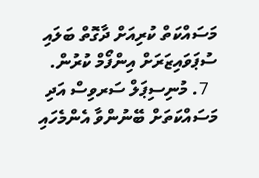މަސައްކަތް ކުރިއަށް ދާގޮތް ބަލައި ސުޕަވައިޒަރަށް އިންފޯމް ކުރުން.
  7. މުނިސިޕަލް ސަރވިސް އަދި މަސައްކަތަށް ބޭނުންވާ އެންމެހައި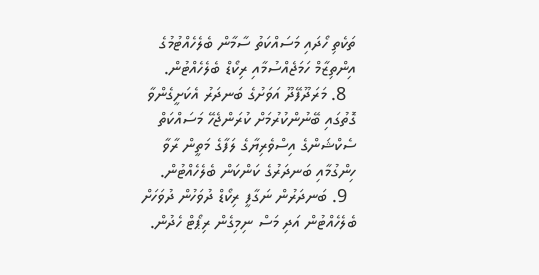ތަކެތި ހޯދައި މަސައްކަތު ސާމާން ބެލެހެއްޓުމުގެ އިންތިޒާމް ހަމަޖެއްސުމާއި ރިކޯޑް ބެލެހެއްޓުން.
  8. މަރަދޫފޭދޫ އަވަށުގެ ބަނދަރު އެކަށީގެންވާ ގޮތުގައި ބޭނުންކުރުމަށް ކުރަންޖެހޭ މަސައްކަތް ސެކްޝަންގެ އިސްވެރިޔާގެ ލަފާގެ މަތީން ރާވާ ހިންގުމާއި ބަނދަރުގެ ކަންކަން ބެލެހެއްޓުން.
  9. ބަނދަރުން ނަގާފީ ރިކޯޑް ދުވަހުން ދުވަހަށް ބެލެހެއްޓުން އަދި މަސް ނިމިގެން ރިޕޯޓް ހެދުން.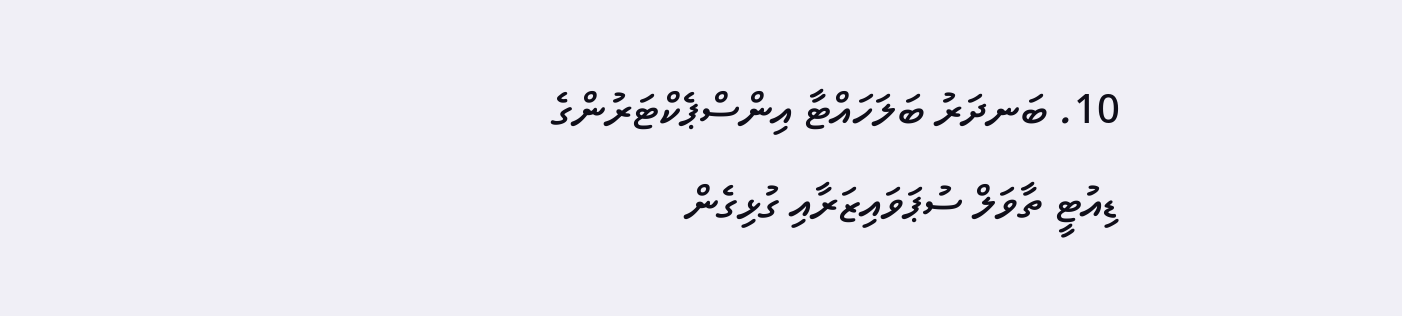10. ބަނދަރު ބަލަހައްޓާ އިންސްޕެކްޓަރުންގެ ޑިއުޓީ ތާވަލް ސުޕަވައިޒަރާއި ގުޅިގެން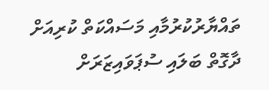ތައްޔާރުކުރުމާއި މަސައްކަތް ކުރިއަށް ދާގޮތް ބަލައި ސުޕަވައިޒަރަށް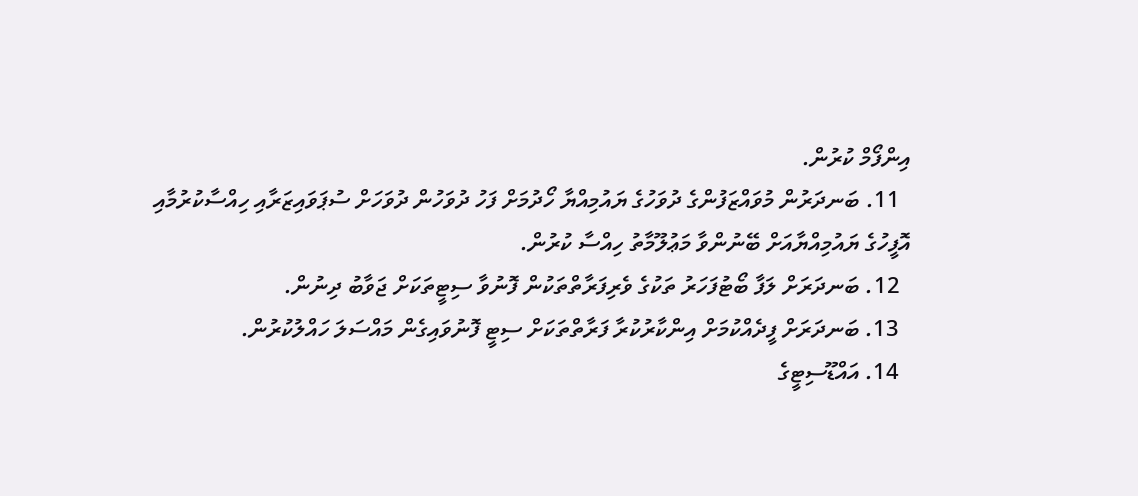އިންފޯމް ކުރުން.
  11. ބަނދަރުން މުވައްޒަފުންގެ ދުވަހުގެ ޔައުމިއްޔާ ހޯދުމަށް ފަހު ދުވަހުން ދުވަހަށް ސުޕަވައިޒަރާއި ހިއްސާކުރުމާއި އޮފީހުގެ ޔައުމިއްޔާއަށް ބޭނުންވާ މަޢުލޫމާތު ހިއްސާ ކުރުން.
  12. ބަނދަރަށް ލަފާ ބޯޓުފަހަރު ތަކުގެ ވެރިފަރާތްތަކުން ފޮނުވާ ސިޓީތަކަށް ޖަވާބު ދިނުން.
  13. ބަނދަރަށް ފީދެއްކުމަށް އިންކާރުކުރާ ފަރާތްތަކަށް ސިޓީ ފޮނުވައިގެން މައްސަލަ ހައްލުކުރުން.
  14. އައްޑޫސިޓީގެ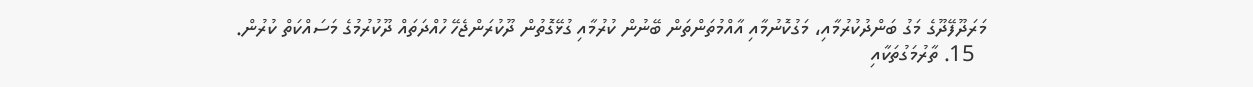މަރަދޫފޭދޫގެ މަގު ބަންދުކުރުމާއި، މަގުކޮނުމާއި އާއްމުތަންތަން ބޭނުން ކުރުމާއި ގުޅޭގޮތުން ދޫކުރަންޖެހޭ ހުއްދަތައް ދޫކުރުމުގެ މަސައްކަތް ކުރުން.
  15. ތާރުމަގުތަކާއި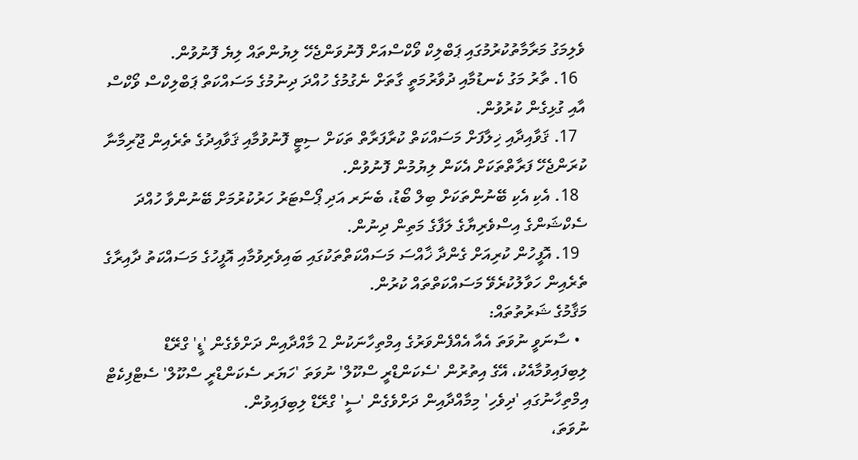ވެލިމަގު މަރާމާތުކުރުމުގައި ޕަބްލިކް ވޯކްސްއަށް ފޮނުވަންޖެހޭ ލިޔުންތައް ލިޔެ ފޮނުވުން.
  16. ތާރު މަގު ކެނޑުމާއި ދުވާރުމަތީ ގާތަށް ނެގުމުގެ ހުއްދަ ދިނުމުގެ މަސައްކަތް ޕަބްލިކްސް ވޯކްސް އާއި ގުޅިގެން ކުރުވުން.
  17. ޤަވާއިދާއި ޚިލާފަށް މަސައްކަތް ކުރާފަރާތް ތަކަށް ސިޓީ ފޮނުވުމާއި ޤަވާއިދުގެ ތެރެއިން ޖޫރިމާނާ ކުރަންޖެހޭ ފަރާތްތަކަށް އެކަން ލިޔުމުން ފޮނުވުން.
  18. އެކި އެކި ބޭނުންތަކަށް ބިލް ބޯޑު، ބެނަރ އަދި ޕޯސްޓަރު ހަރުކުރުމަށް ބޭނުންވާ ހުއްދަ ސެކްޝަންގެ އިސްވެރިޔާގެ ލަފާގެ މަތިން ދިނުން.
  19. އޮފީހުން ކުރިއަށް ގެންދާ ޚާއްސަ މަސައްކަތްތަކުގައި ބައިވެރިވުމާއި އޮފީހުގެ މަސައްކަތު ދާއިރާގެ ތެރެއިން ހަވާލުކުރެވޭ މަސައްކަތްތައް ކުރުން.
މަޤާމުގެ ޝަރުތުތައް:
  • ސާނަވީ ނުވަތަ އެއާ އެއްފެންވަރުގެ އިމްތިހާނަކުން 2 މާއްދާއިން ދަށްވެގެން 'ޑީ' ގްރޭޑް ލިބިފައިވުމާއެކު، އޭގެ އިތުރުން 'ސެކަންޑްރީ ސްކޫލް' ނުވަތަ 'ހަޔަރ ސެކަންޑްރީ ސްކޫލް' ސެޓްފިކެޓް އިމްތިހާނުގައި 'ދިވެހި' މިމާއްދާއިން ދަށްވެގެން 'ސީ' ގްރޭޑް ލިބިފައިވުން.
ނުވަތަ،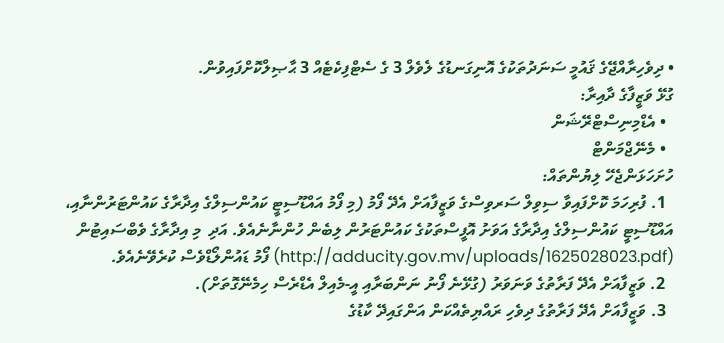• ދިވެހިރާއްޖޭގެ ޤައުމީ ސަނަދުތަކުގެ އޮނިގަނޑުގެ ލެވެލް 3 ގެ ސެޓްފިކެޓެއް 3 ޙާޞިލްކޮށްފައިވުން.
ގުޅޭ ވަޒީފާގެ ދާއިރާ:
  • އެޑްމިނިސްޓްރޭޝަން
  • މެނޭޖްމަންޓް
ހުށަހަޅަންޖެހޭ ލިޔުންތައް:
  1. ފުރިހަމަ ކޮށްފައިވާ ސިވިލް ސަރވިސްގެ ވަޒީފާއަށް އެދޭ ފޯމު (މި ފޯމު އައްޑޫސިޓީ ކައުންސިލްގެ އިދާރާގެ ކައުންޓަރުންނާއި، އައްޑޫސިޓީ ކައުންސިލްގެ އިދާރާގެ އަވަށު އޮފީސްތަކުގެ ކައުންޓަރުން ލިބެން ހުންނާނެއެވެ. އަދި  މި އިދާރާގެ ވެބްސައިޓުން (http://adducity.gov.mv/uploads/1625028023.pdf) ފޯމު ޑައުންލޯޑްވެސް ކުރެވޭނެއެވެ.
  2. ވަޒީފާއަށް އެދޭ ފަރާތުގެ ވަނަވަރު (ގުޅޭނެ ފޯނު ނަންބަރާއި އީ-މެއިލް އެޑްރެސް ހިމެނޭގޮތަށް).
  3. ވަޒީފާއަށް އެދޭ ފަރާތުގެ ދިވެހި ރައްޔިތެއްކަން އަންގައިދޭ ކާޑުގެ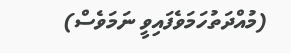(މުއްދަތުހަމަވެފައިވީ ނަމަވެސް)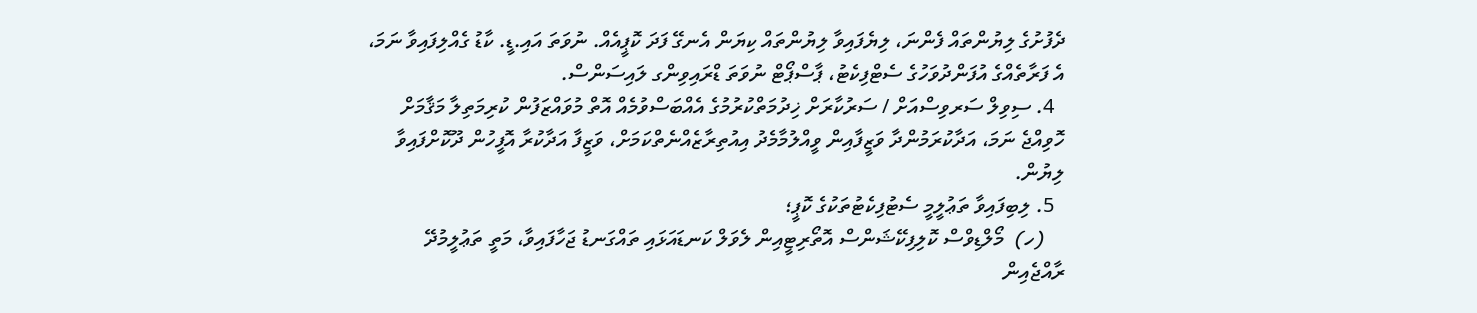ދެފުށުގެ ލިޔުންތައް ފެންނަ، ލިޔެފައިވާ ލިޔުންތައް ކިޔަން އެނގޭ ފަދަ ކޮޕީއެއް. ނުވަތަ އައި.ޑީ. ކާޑު ގެއްލިފައިވާ ނަމަ، އެ ފަރާތެއްގެ އުފަންދުވަހުގެ ސެޓްފިކެޓު، ޕާސްޕޯޓް ނުވަތަ ޑްރައިވިންގ ލައިސަންސް.
  4. ސިވިލް ސަރވިސްއަށް / ސަރުކާރަށް ޚިދުމަތްކުރުމުގެ އެއްބަސްވުމެއް އޮތް މުވައްޒަފުން ކުރިމަތިލާ މަޤާމަށް ހޮވިއްޖެ ނަމަ، އަދާކުރަމުންދާ ވަޒީފާއިން ވީއްލުމާމެދު އިއުތިރާޒެއްނެތްކަމަށް، ވަޒީފާ އަދާކުރާ އޮފީހުން ދޫކޮށްފައިވާ ލިޔުން.
  5. ލިބިފައިވާ ތަޢުލީމީ ސެޓުފިކެޓުތަކުގެ ކޮޕީ؛
    (ހ)  މޯލްޑިވްސް ކޮލިފިކޭޝަންސް އޮތޯރިޓީއިން ލެވަލް ކަނޑައަޅައި ތައްގަނޑު ޖަހާފައިވާ، މަތީ ތަޢުލީމުދޭ ރާއްޖެއިން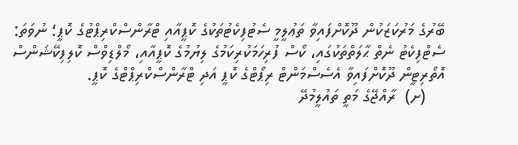ބޭރުގެ މަރުކަޒަކުން ދޫކޮށްފައިވާ ތަޢުލީމީ ސެޓުފިކެޓުތަކުގެ ކޮޕީއާއި ޓްރާންސްކްރިޕްޓުގެ ކޮޕީ؛ ނުވަތަ: ސެޓްފިކެޓު ނެތް ޙާލަތްތަކުގައި، ކޯސް ފުރިހަމަކުރިކަމުގެ ލިޔުމުގެ ކޮޕީއާއި، މޯލްޑިވްސް ކޮލިފިކޭޝަންސް އޮތޯރިޓީން ދޫކޮށްފައިވާ އެސެސްމަންޓް ރިޕޯޓްގެ ކޮޕީ އަދި ޓްރާންސްކްރިޕްޓްގެ ކޮޕީ.
    (ށ)  ރާއްޖޭގެ މަތީ ތައުލީމުދޭ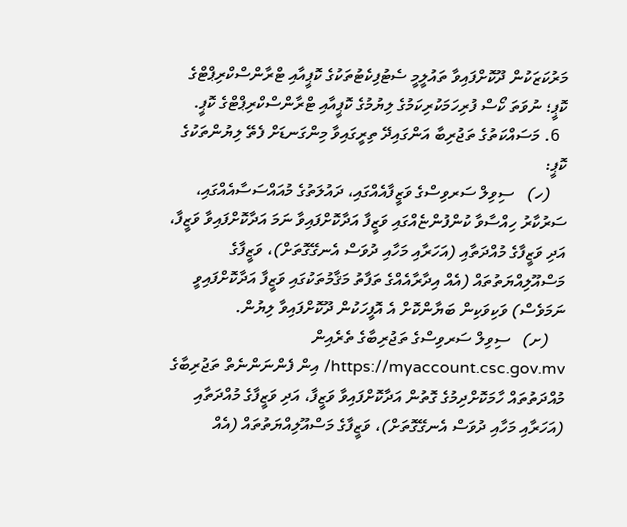މަރުކަޒަކުން ދޫކޮށްފައިވާ ތައުލީމީ ސެޓުފިކެޓުތަކުގެ ކޮޕީއާއި ޓްރާންސްކްރިޕްޓްގެ ކޮޕީ؛ ނުވަތަ ކޯސް ފުރިހަމަކުރިކަމުގެ ލިޔުމުގެ ކޮޕީއާއި ޓްރާންސްކްރިޕްޓްގެ ކޮޕީ.
  6. މަސައްކަތުގެ ތަޖުރިބާ އަންގައިދޭ ތިރީގައިވާ މިންގަނޑަށް ފެތޭ ލިޔުންތަކުގެ ކޮޕީ:
    (ހ)   ސިވިލް ސަރވިސްގެ ވަޒީފާއެއްގައި، ދައުލަތުގެ މުއައްސަސާއެއްގައި، ސަރުކާރު ހިއްސާވާ ކުންފުންޏެއްގައި ވަޒީފާ އަދާކޮށްފައިވާ ނަމަ އަދާކޮށްފައިވާ ވަޒީފާ، އަދި ވަޒީފާގެ މުއްދަތާއި (އަހަރާއި މަހާއި ދުވަސް އެނގޭގޮތަށް)، ވަޒީފާގެ މަސްއޫލިއްޔަތުތައް (އެއް އިދާރާއެއްގެ ތަފާތު މަޤާމުތަކުގައި ވަޒީފާ އަދާކޮށްފައިވީ ނަމަވެސް) ވަކިވަކިން ބަޔާންކޮށް އެ އޮފީހަކުން ދޫކޮށްފައިވާ ލިޔުން.
    (ށ)   ސިވިލް ސަރވިސްގެ ތަޖުރިބާގެ ތެރެއިން https://myaccount.csc.gov.mv/ އިން ފެންނަންނެތް ތަޖުރިބާގެ މުއްދަތުތައް ހާމަކޮށްދިމުގެ ގޮތުން އަދާކޮށްފައިވާ ވަޒީފާ، އަދި ވަޒީފާގެ މުއްދަތާއި (އަހަރާއި މަހާއި ދުވަސް އެނގޭގޮތަށް)، ވަޒީފާގެ މަސްއޫލިއްޔަތުތައް (އެއް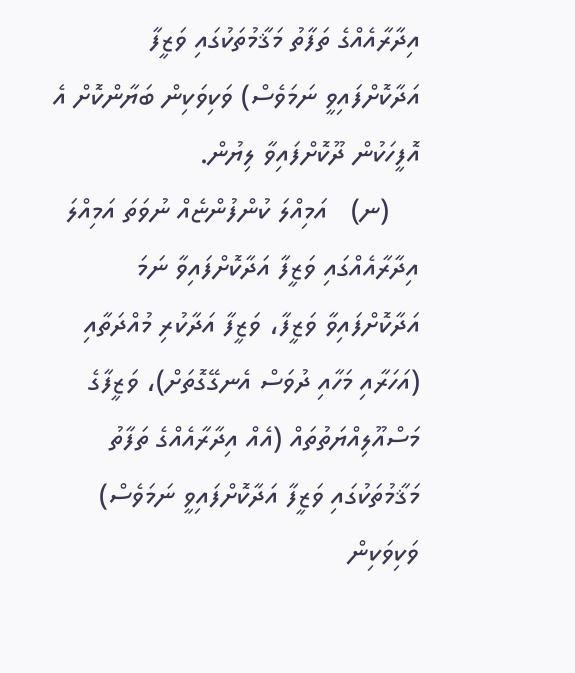އިދާރާއެއްގެ ތަފާތު މަޤާމުތަކުގައި ވަޒީފާ އަދާކޮށްފައިވީ ނަމަވެސް) ވަކިވަކިން ބަޔާންކޮށް އެ އޮފީހަކުން ދޫކޮށްފައިވާ ލިޔުން.
    (ނ)   އަމިއްލަ ކުންފުންޏެއް ނުވަތަ އަމިއްލަ އިދާރާއެއްގައި ވަޒީފާ އަދާކޮށްފައިވާ ނަމަ އަދާކޮށްފައިވާ ވަޒީފާ، ވަޒީފާ އަދާކުރި މުއްދަތާއި (އަހަރާއި މަހާއި ދުވަސް އެނގޭގޮތަށް)، ވަޒީފާގެ މަސްއޫލިއްޔަތުތައް (އެއް އިދާރާއެއްގެ ތަފާތު މަޤާމުތަކުގައި ވަޒީފާ އަދާކޮށްފައިވީ ނަމަވެސް) ވަކިވަކިން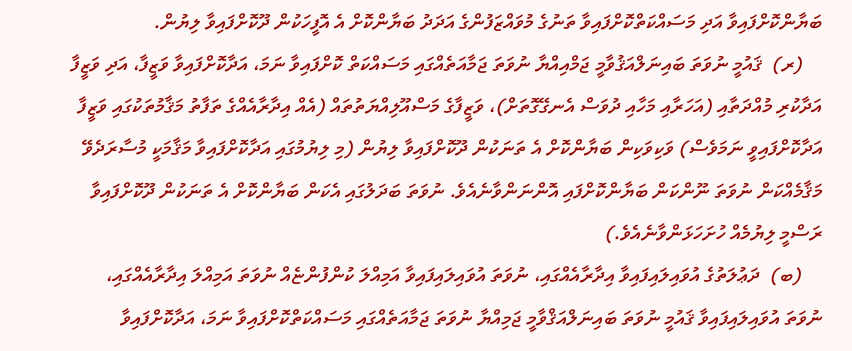ބަޔާންކޮށްފައިވާ އަދި މަސައްކަތްކޮށްފައިވާ ތަނުގެ މުވައްޒަފުންގެ އަދަދު ބަޔާންކޮށް އެ އޮފީހަކުން ދޫކޮށްފައިވާ ލިޔުން.
    (ރ)  ޤައުމީ ނުވަތަ ބައިނަލްއަޤުވާމީ ޖަމްއިއްޔާ ނުވަތަ ޖަމާއަތެއްގައި މަސައްކަތް ކޮށްފައިވާ ނަމަ، އަދާކޮށްފައިވާ ވަޒީފާ، އަދި ވަޒީފާ އަދާކުރި މުއްދަތާއި (އަހަރާއި މަހާއި ދުވަސް އެނގޭގޮތަށް)، ވަޒީފާގެ މަސްއޫލިއްޔަތުތައް (އެއް އިދާރާއެއްގެ ތަފާތު މަޤާމުތަކުގައި ވަޒީފާ އަދާކޮށްފައިވީ ނަމަވެސް) ވަކިވަކިން ބަޔާންކޮށް އެ ތަނަކުން ދޫކޮށްފައިވާ ލިޔުން (މި ލިޔުމުގައި އަދާކޮށްފައިވާ މަޤާމަކީ މުސާރަދެވޭ މަޤާމެއްކަން ނުވަތަ ނޫންކަން ބަޔާންކޮށްފައި އޮންނަންވާނެއެވެ. ނުވަތަ ބަދަލުގައި އެކަން ބަޔާންކޮށް އެ ތަނަކުން ދޫކޮށްފައިވާ ރަސްމީ ލިޔުމެއް ހުށަހަޅަންވާނެއެވެ.)
    (ބ)  ދަޢުލަތުގެ އުވައިލައިފައިވާ އިދާރާއެއްގައި، ނުވަތަ އުވައިލައިފައިވާ އަމިއްލަ ކުންފުންޏެއް ނުވަތަ އަމިއްލަ އިދާރާއެއްގައި، ނުވަތަ އުވައިލައިފައިވާ ޤައުމީ ނުވަތަ ބައިނަލްއަޤްވާމީ ޖަމިއްޔާ ނުވަތަ ޖަމާއަތެއްގައި މަސައްކަތްކޮށްފައިވާ ނަމަ، އަދާކޮށްފައިވާ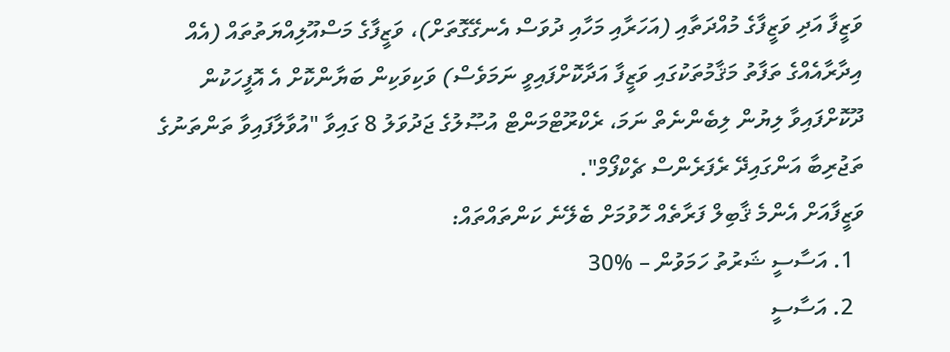ވަޒީފާ އަދި ވަޒީފާގެ މުއްދަތާއި (އަހަރާއި މަހާއި ދުވަސް އެނގޭގޮތަށް)، ވަޒީފާގެ މަސްއޫލިއްޔަތުތައް (އެއް އިދާރާއެއްގެ ތަފާތު މަޤާމުތަކުގައި ވަޒީފާ އަދާކޮށްފައިވީ ނަމަވެސް) ވަކިވަކިން ބަޔާންކޮށް އެ އޮފީހަކުން ދޫކޮށްފައިވާ ލިޔުން ލިބެންނެތް ނަމަ، ރެކްރޫޓްމަންޓް އުޞޫލުގެ ޖަދުވަލު 8 ގައިވާ "އުވާލާފައިވާ ތަންތަނުގެ ތަޖުރިބާ އަންގައިދޭ ރެފަރެންސް ޗެކްފޯމް".
ވަޒީފާއަށް އެންމެ ޤާބިލް ފަރާތެއް ހޮވުމަށް ބެލޭނެ ކަންތައްތައް:
  1. އަސާސީ ޝަރުތު ހަމަވުން – %30
  2. އަސާސީ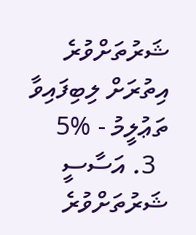ޝަރުތަށްވުރެ އިތުރަށް ލިބިފައިވާ ތަޢުލީމު - %5
  3. އަސާސީ ޝަރުތަށްވުރެ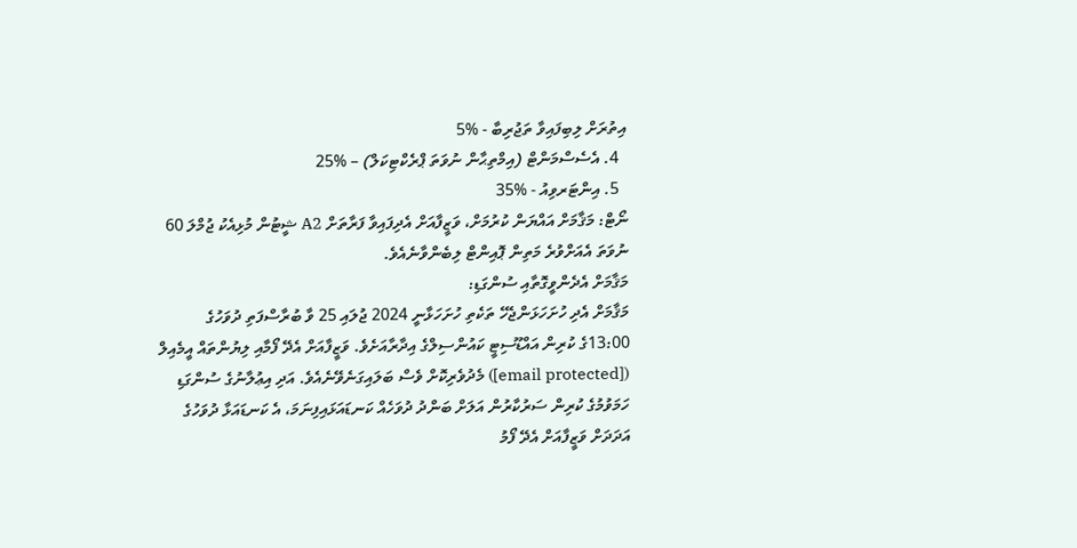އިތުރަށް ލިބިފައިވާ ތަޖުރިބާ - %5
  4. އެސެސްމަންޓް (އިމްތިޙާން ނުވަތަ ޕްރެކްޓިކަލް) – %25
  5. އިންޓަރވިއު - %35
ނޯޓް: މަޤާމަށް އައްޔަން ކުރުމަށް، ވަޒީފާއަށް އެދިފައިވާ ފަރާތަށް A2 ޝީޓުން މުޅިއެކު ޖުމްލަ 60 ނުވަތަ އެއަށްވުރެ މަތިން ޕޮއިންޓް ލިބެންވާނެއެވެ.
މަޤާމަށް އެދެންވީގޮތާއި ސުންގަޑި:
މަޤާމަށް އެދި ހުށަހަޅަންޖެހޭ ތަކެތި ހުށަހަޅާނީ 2024 ޖުލައި 25 ވާ ބުރާސްފަތި ދުވަހުގެ 13:00ގެ ކުރިން އައްޑޫސިޓީ ކައުންސިލްގެ އިދާރާއަށެވެ. ވަޒީފާއަށް އެދޭ ފޯމާއި ލިޔުންތައް އީމެއިލް ([email protected]) މެދުވެރިކޮށް ވެސް ބަލައިގަނެވޭނެއެވެ. އަދި އިޢުލާނުގެ ސުންގަޑި ހަމަވުމުގެ ކުރިން ސަރުކާރުން އަލަށް ބަންދު ދުވަހެއް ކަނޑައަޅައިފިނަމަ، އެ ކަނޑައަޅާ ދުވަހުގެ އަދަދަށް ވަޒީފާއަށް އެދޭ ފޯމު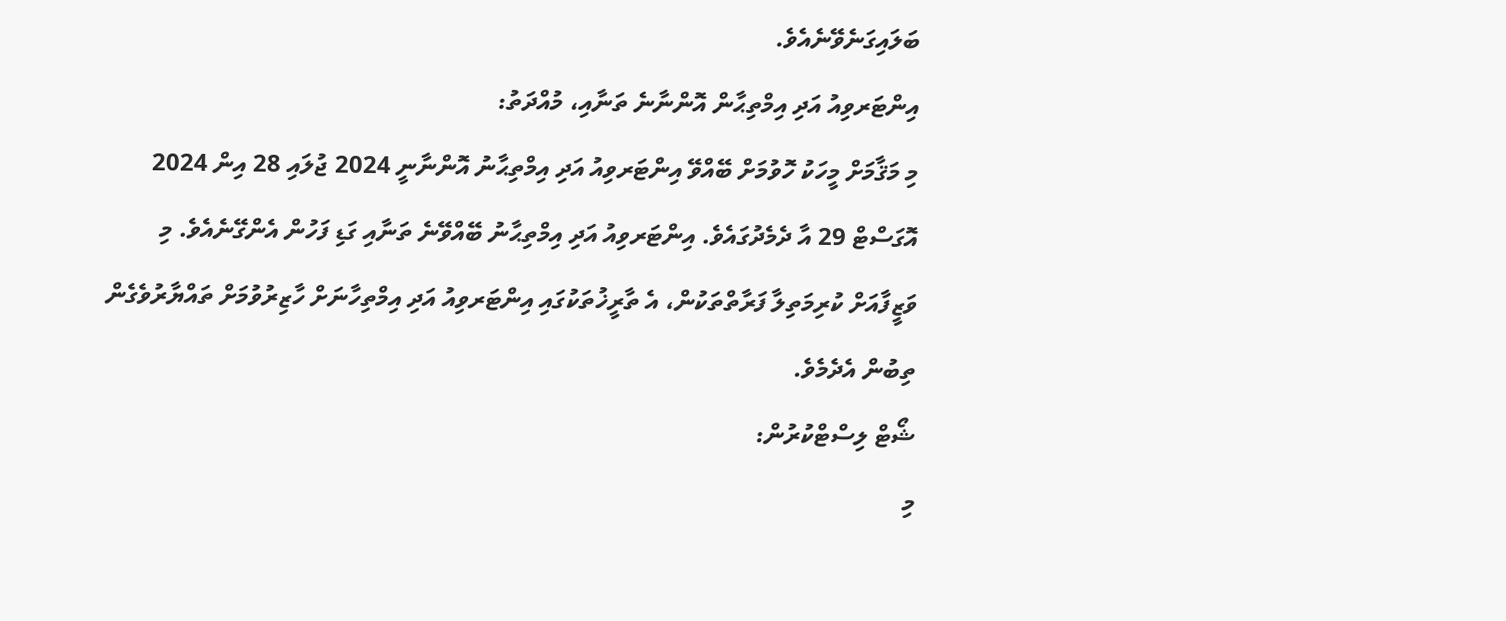ބަލައިގަނެވޭނެއެވެ.
އިންޓަރވިއު އަދި އިމްތިޙާން އޮންނާނެ ތަނާއި، މުއްދަތު:
މި މަޤާމަށް މީހަކު ހޮވުމަށް ބޭއްވޭ އިންޓަރވިއު އަދި އިމްތިޙާނު އޮންނާނީ 2024 ޖުލައި 28 އިން 2024 އޮގަސްޓް 29 އާ ދެމެދުގައެވެ. އިންޓަރވިއު އަދި އިމްތިޙާނު ބޭއްވޭނެ ތަނާއި ގަޑި ފަހުން އެންގޭނެއެވެ. މި ވަޒީފާއަށް ކުރިމަތިލާ ފަރާތްތަކުން، އެ ތާރީޚުތަކުގައި އިންޓަރވިއު އަދި އިމްތިހާނަށް ހާޒިރުވުމަށް ތައްޔާރުވެގެން ތިބުން އެދެމެވެ.
ޝޯޓް ލިސްޓްކުރުން:
މި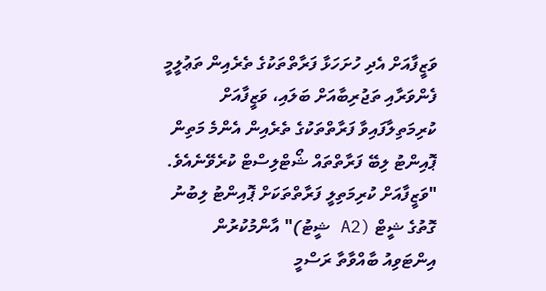ވަޒީފާއަށް އެދި ހުށަހަޅާ ފަރާތްތަކުގެ ތެރެއިން ތަޢުލީމީ ފެންވަރާއި ތަޖުރިބާއަށް ބަލައި، ވަޒީފާއަށް ކުރިމަތިލާފައިވާ ފަރާތްތަކުގެ ތެރެއިން އެންމެ މަތިން ޕޮއިންޓު ލިބޭ ފަރާތްތައް ޝޯޓްލިސްޓް ކުރެވޭނެއެވެ.
"ވަޒީފާއަށް ކުރިމަތިލީ ފަރާތްތަކަށް ޕޮއިންޓު ލިބުނު ގޮތުގެ ޝީޓް (A2 ޝީޓު)" އާންމުކުރުން
އިންޓަވިއު ބާއްވާތާ ރަސްމީ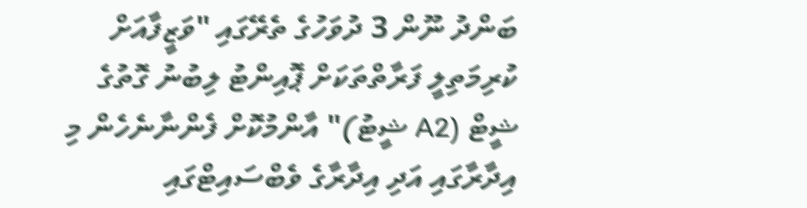ބަންދު ނޫން 3 ދުވަހުގެ ތެރޭގައި "ވަޒީފާއަށް ކުރިމަތިލީ ފަރާތްތަކަށް ޕޮއިންޓު ލިބުނު ގޮތުގެ ޝީޓް (A2 ޝީޓު)" އާންމުކޮށް ފެންނާނެހެން މި އިދާރާގައި އަދި އިދާރާގެ ވެބްސައިޓްގައި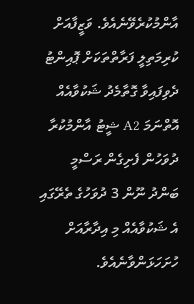އާންމުކުރެވޭނެއެވެ. ވަޒީފާއަށް ކުރިމަތިލީ ފަރާތްތަކަށް ޕޮއިންޓު ދެވިފައިވާ ގޮތާމެދު ޝަކުވާއެއް އޮތްނަމަ A2 ޝީޓު އާންމުކުރާ ދުވަހުން ފެށިގެން ރަސްމީ ބަންދު ނޫން 3 ދުވަހުގެ ތެރޭގައި އެ ޝަކުވާއެއް މި އިދާރާއަށް ހުށަހަޅަންވާނެއެވެ.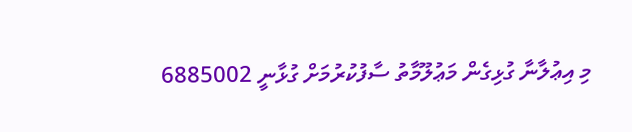މި އިޢުލާނާ ގުޅިގެން މަޢުލޫމާތު ސާފުކުރުމަށް ގުޅާނީ 6885002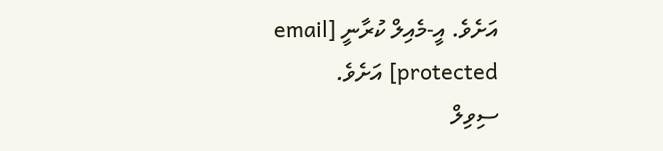އަށެވެ. އީ-މެއިލް ކުރާނީ [email protected] އަށެވެ.
ސިވިލް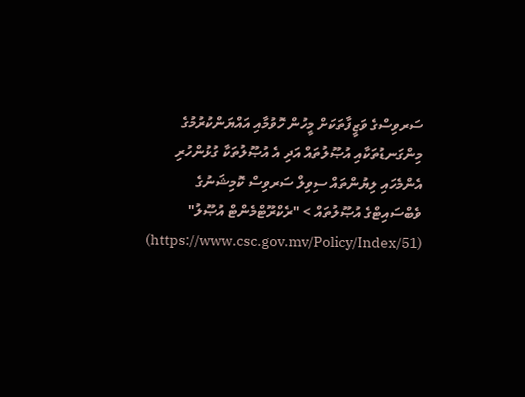ސަރވިސްގެ ވަޒީފާތަކަށް މީހުން ހޮވުމާއި އައްޔަންކުރުމުގެ މިންގަނޑުތަކާއި އުޞޫލުތައް އަދި އެ އުޞޫލުތަކާ ގުޅުންހުރި އެންމެހައި ލިޔުންތައް ސިވިލް ސަރވިސް ކޮމިޝަނުގެ ވެބްސައިޓްގެ އުޞޫލުތައް > "ރެކްރޫޓްމެންޓް އުޞޫލު" (https://www.csc.gov.mv/Policy/Index/51)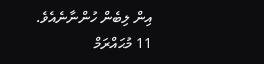އިން ލިބެން ހުންނާނެއެވެ.
11 މުޙައްރަމް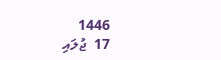1446
17  ޖުލައި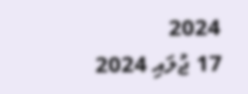2024
17 ޖުލައި 2024